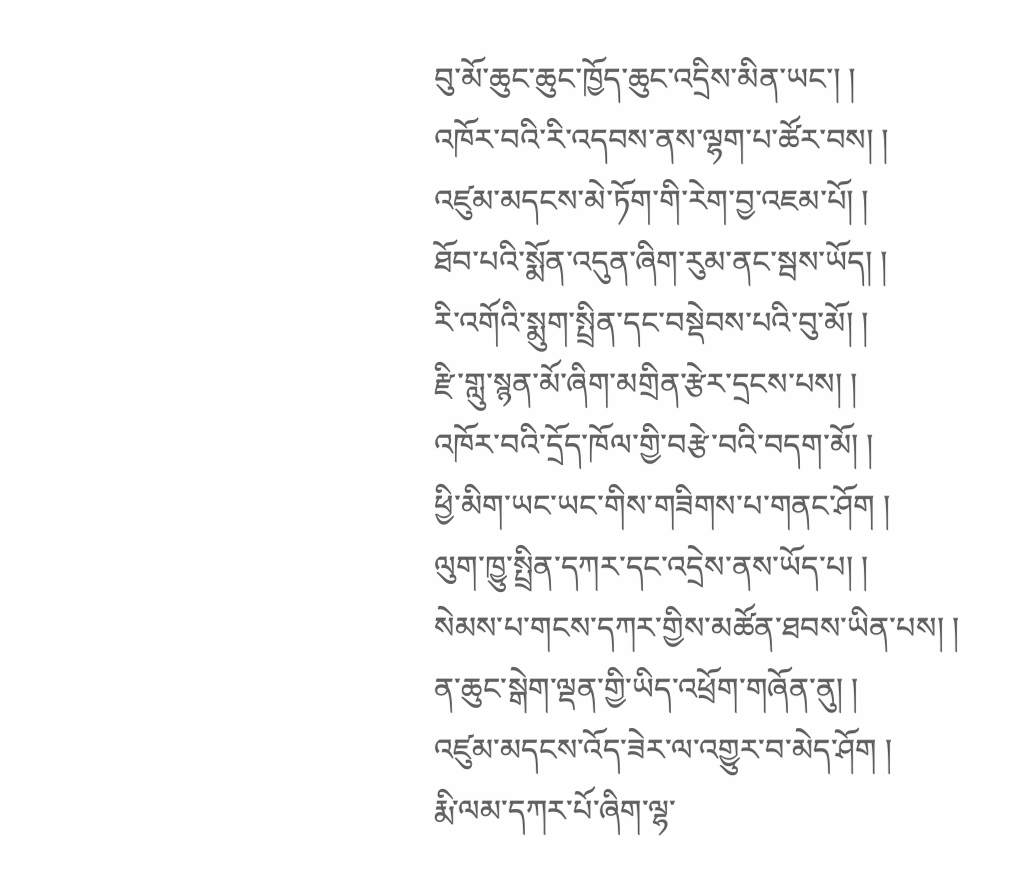བུ་མོ་ཆུང་ཆུང་ཁྱོད་ཆུང་འདྲིས་མིན་ཡང་། །
འཁོར་བའི་རི་འདབས་ནས་ལྷག་པ་ཚོར་བས། །
འཛུམ་མདངས་མེ་ཏོག་གི་རེག་བྱ་འཇམ་པོ། །
ཐོབ་པའི་སྨོན་འདུན་ཞིག་རུམ་ནང་སྦས་ཡོད། །
རི་འགོའི་སྨུག་སྤྲིན་དང་བསྡེབས་པའི་བུ་མོ། །
རྫི་གླུ་སྙན་མོ་ཞིག་མགྲིན་རྩེར་དྲངས་པས། །
འཁོར་བའི་དྲོད་ཁོལ་གྱི་བརྩེ་བའི་བདག་མོ། །
ཕྱི་མིག་ཡང་ཡང་གིས་གཟིགས་པ་གནང་ཤོག །
ལུག་ཁྱུ་སྤྲིན་དཀར་དང་འདྲེས་ནས་ཡོད་པ། །
སེམས་པ་གངས་དཀར་གྱིས་མཚོན་ཐབས་ཡིན་པས། །
ན་ཆུང་སྒེག་ལྡན་གྱི་ཡིད་འཕྲོག་གཞོན་ནུ། །
འཛུམ་མདངས་འོད་ཟེར་ལ་འགྱུར་བ་མེད་ཤོག །
རྨི་ལམ་དཀར་པོ་ཞིག་ལྷ་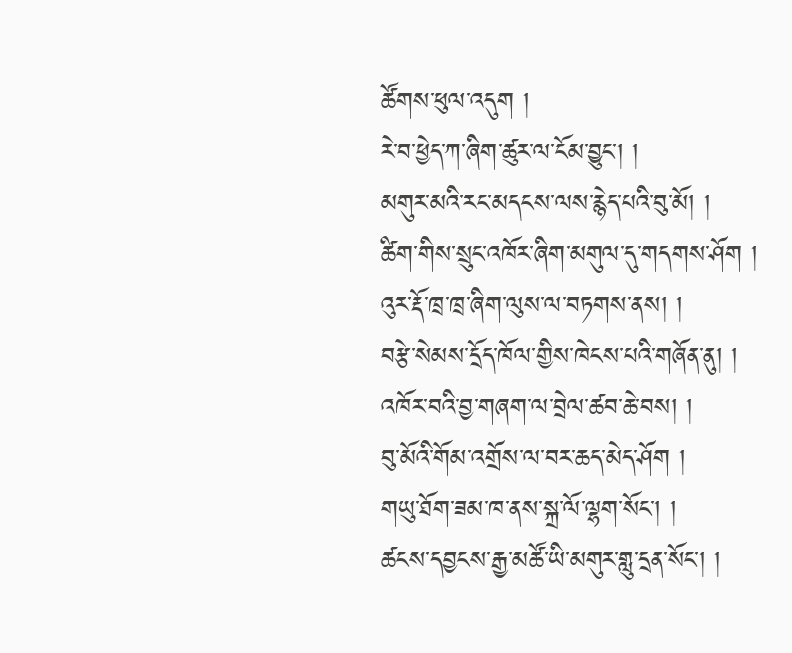ཚོགས་ཕུལ་འདུག །
རེ་བ་ཕྱེད་ཀ་ཞིག་ཚུར་ལ་ངོམ་བྱུང་། །
མགུར་མའི་རང་མདངས་ལས་རྙེད་པའི་བུ་མོ། །
ཚིག་གིས་སྲུང་འཁོར་ཞིག་མགུལ་དུ་གདགས་ཤོག །
འུར་རྡོ་ཁྲ་ཁྲ་ཞིག་ལུས་ལ་བཏགས་ནས། །
བརྩེ་སེམས་དྲོད་ཁོལ་གྱིས་ཁེངས་པའི་གཞོན་ནུ། །
འཁོར་བའི་བྱ་གཞག་ལ་བྲེལ་ཚབ་ཆེ་བས། །
བུ་མོའི་གོམ་འགྲོས་ལ་བར་ཆད་མེད་ཤོག །
གཡུ་ཐོག་ཟམ་ཁ་ནས་སྐྲ་ལོ་ལྷག་སོང་། །
ཚངས་དབྱངས་རྒྱ་མཚོ་ཡི་མགུར་གླུ་དྲན་སོང་། །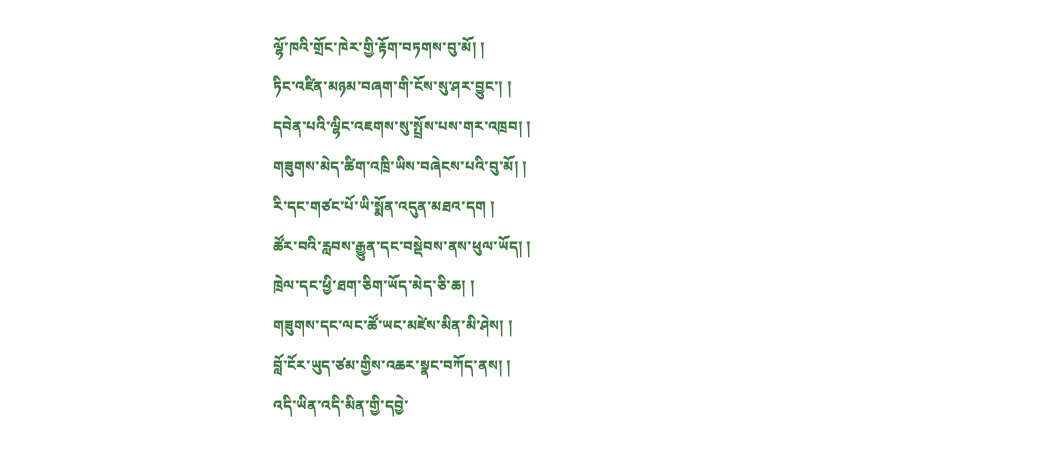ལྷོ་ཁའི་གྲོང་ཁེར་གྱི་རྟོག་བཏགས་བུ་མོ། །
ཏིང་འཛིན་མཉམ་བཞག་གི་ངོས་སུ་ཤར་བྱུང་། །
དབེན་པའི་ལྷིང་འཇགས་སུ་སྤྲོས་པས་གར་འཁྲབ། །
གཟུགས་མེད་ཚིག་འཁྲི་ཡིས་བཞེངས་པའི་བུ་མོ། །
རི་དང་གཙང་པོ་ཡི་སྨོན་འདུན་མཐའ་དག །
ཚོར་བའི་རླབས་རྒྱུན་དང་བསྡེབས་ནས་ཕུལ་ཡོད། །
ཁྲེལ་དང་ཕྱི་ཐག་ཅིག་ཡོད་མེད་ཅི་ཆ། །
གཟུགས་དང་ལང་ཚོ་ཡང་མཛེས་མིན་མི་ཤེས། །
བློ་ངོར་ཡུད་ཙམ་གྱིས་འཆར་སྣང་བཀོད་ནས། །
འདི་ཡིན་འདི་མིན་གྱི་དབྱེ་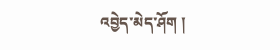འབྱེད་མེད་ཤོག །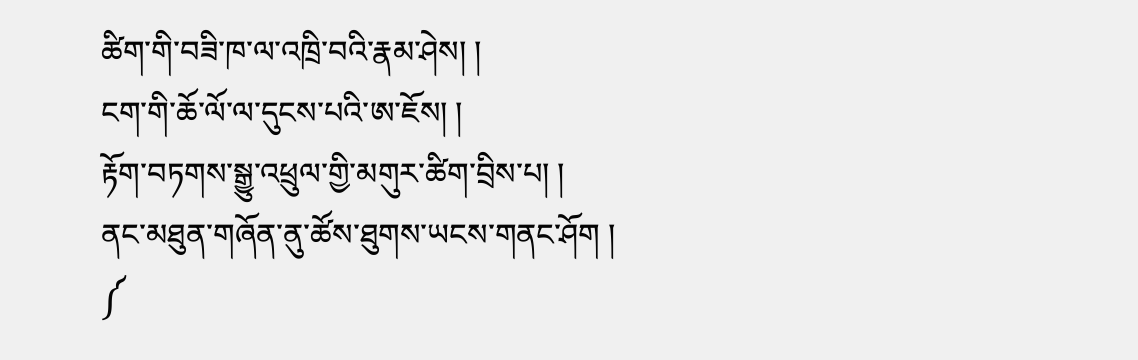ཚིག་གི་བཟི་ཁ་ལ་འཁྲི་བའི་རྣམ་ཤེས། །
ངག་གི་ཆོ་ལོ་ལ་དུངས་པའི་ཨ་ཇོས། །
རྟོག་བཏགས་སྒྱུ་འཕྲུལ་གྱི་མགུར་ཚིག་བྲིས་པ། །
ནང་མཐུན་གཞོན་ནུ་ཚོས་ཐུགས་ཡངས་གནང་ཤོག །
༼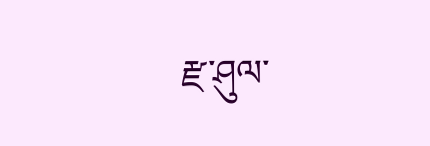རྫ་ཤུལ་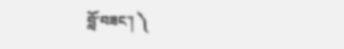བློ་བཟང་། ༽